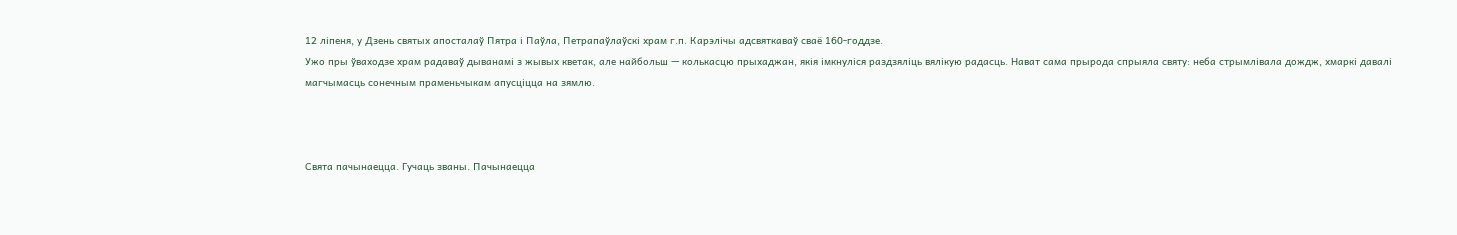12 ліпеня, у Дзень святых апосталаў Пятра і Паўла, Петрапаўлаўскі храм г.п. Карэлічы адсвяткаваў сваё 160-годдзе.
Ужо пры ўваходзе храм радаваў дыванамі з жывых кветак, але найбольш — колькасцю прыхаджан, якія імкнуліся раздзяліць вялікую радасць. Нават сама прырода спрыяла святу: неба стрымлівала дождж, хмаркі давалі магчымасць сонечным праменьчыкам апусціцца на зямлю.



Свята пачынаецца. Гучаць званы. Пачынаецца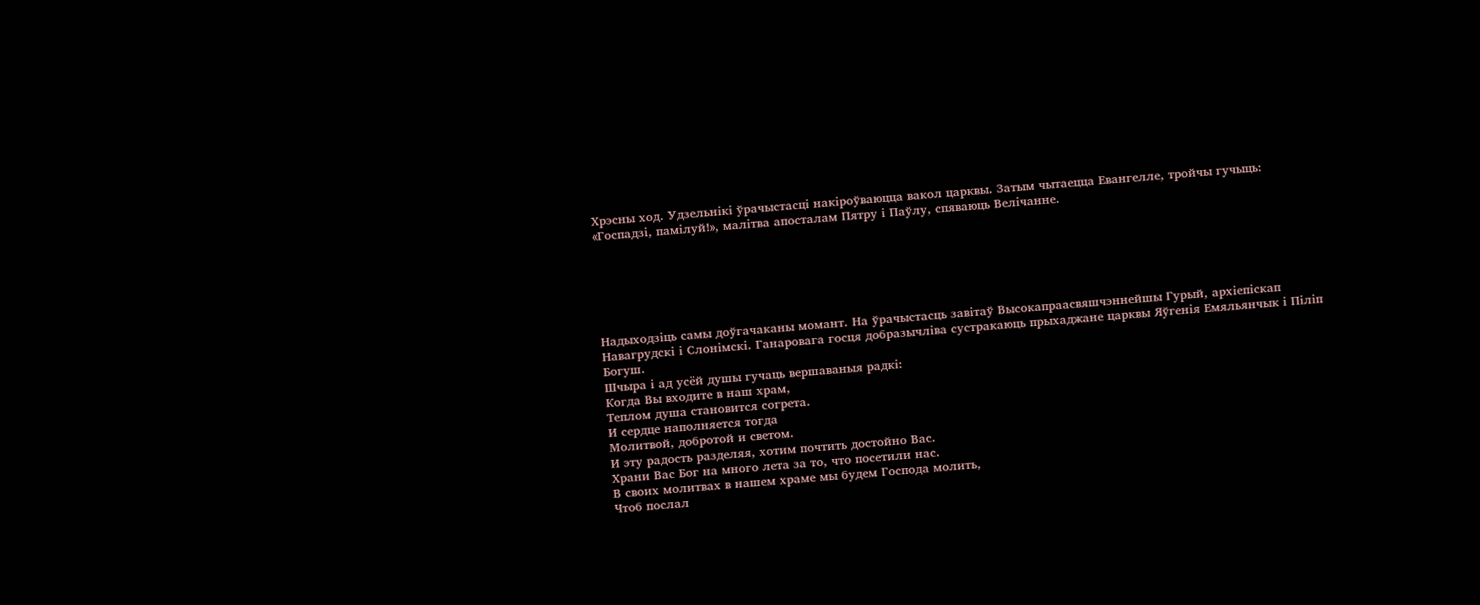Хрэсны ход. Удзельнікі ўрачыстасці накіроўваюцца вакол царквы. Затым чытаецца Евангелле, тройчы гучыць: «Госпадзі, памілуй!», малітва апосталам Пятру і Паўлу, спяваюць Велічанне.






Надыходзіць самы доўгачаканы момант. На ўрачыстасць завітаў Высокапраасвяшчэннейшы Гурый, архіепіскап Навагрудскі і Слонімскі. Ганаровага госця добразычліва сустракаюць прыхаджане царквы Яўгенія Емяльянчык і Піліп Богуш.
Шчыра і ад усёй душы гучаць вершаваныя радкі:
Когда Вы входите в наш храм,
Теплом душа становится согрета.
И сердце наполняется тогда
Молитвой, добротой и светом.
И эту радость разделяя, хотим почтить достойно Вас.
Храни Вас Бог на много лета за то, что посетили нас.
В своих молитвах в нашем храме мы будем Господа молить,
Чтоб послал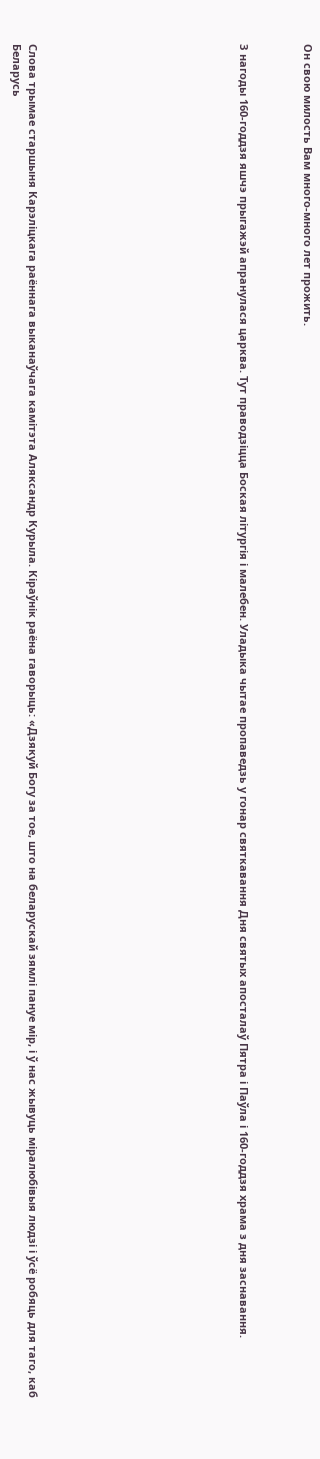Он свою милость Вам много-много лет прожить.



З нагоды 160-годдзя яшчэ прыгажэй апранулася царква. Тут праводзіцца Боская літургія і малебен. Уладыка чытае пропаведзь у гонар святкавання Дня святых апосталаў Пятра і Паўла і 160-годдзя храма з дня заснавання.












Слова трымае старшыня Карэліцкага раённага выканаўчага камітэта Аляксандр Курыла. Кіраўнік раёна гаворыць: «Дзякуй Богу за тое, што на беларускай зямлі пануе мір, і ў нас жывуць міралюбівыя людзі і ўсё робяць для таго, каб Беларусь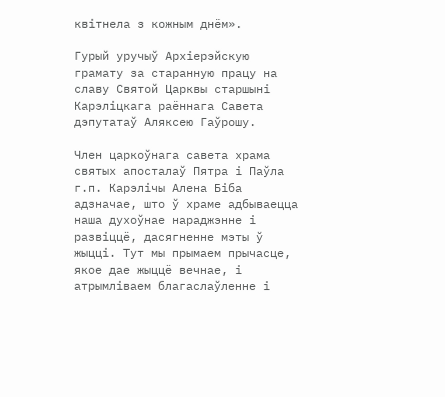квітнела з кожным днём».

Гурый уручыў Архіерэйскую грамату за старанную працу на славу Святой Царквы старшыні Карэліцкага раённага Савета дэпутатаў Аляксею Гаўрошу.

Член царкоўнага савета храма святых апосталаў Пятра і Паўла г.п. Карэлічы Алена Біба адзначае, што ў храме адбываецца наша духоўнае нараджэнне і развіццё, дасягненне мэты ў жыцці. Тут мы прымаем прычасце, якое дае жыццё вечнае, і атрымліваем благаслаўленне і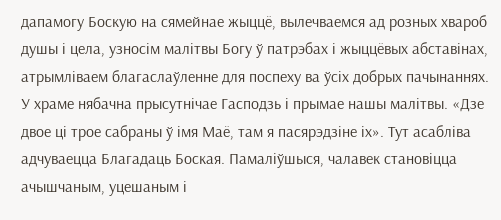дапамогу Боскую на сямейнае жыццё, вылечваемся ад розных хвароб душы і цела, узносім малітвы Богу ў патрэбах і жыццёвых абставінах, атрымліваем благаслаўленне для поспеху ва ўсіх добрых пачынаннях.
У храме нябачна прысутнічае Гасподзь і прымае нашы малітвы. «Дзе двое ці трое сабраны ў імя Маё, там я пасярэдзіне іх». Тут асабліва адчуваецца Благадаць Боская. Памаліўшыся, чалавек становіцца ачышчаным, уцешаным і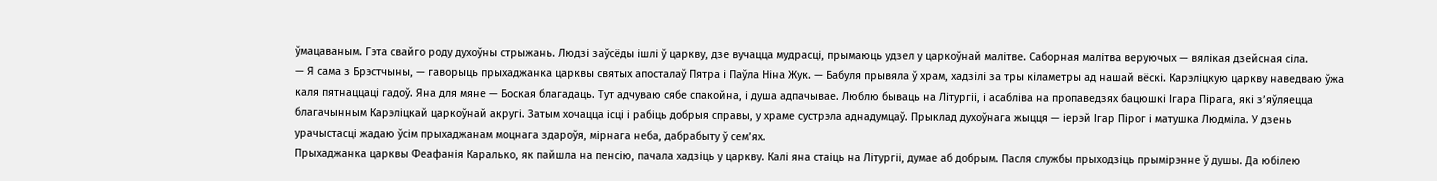ўмацаваным. Гэта свайго роду духоўны стрыжань. Людзі заўсёды ішлі ў царкву, дзе вучацца мудрасці, прымаюць удзел у царкоўнай малітве. Саборная малітва веруючых — вялікая дзейсная сіла.
— Я сама з Брэстчыны, — гаворыць прыхаджанка царквы святых апосталаў Пятра і Паўла Ніна Жук. — Бабуля прывяла ў храм, хадзілі за тры кіламетры ад нашай вёскі. Карэліцкую царкву наведваю ўжа каля пятнаццаці гадоў. Яна для мяне — Боская благадаць. Тут адчуваю сябе спакойна, і душа адпачывае. Люблю бываць на Літургіі, і асабліва на пропаведзях бацюшкі Ігара Пірага, які з’яўляецца благачынным Карэліцкай царкоўнай акругі. Затым хочацца ісці і рабіць добрыя справы, у храме сустрэла аднадумцаў. Прыклад духоўнага жыцця — іерэй Ігар Пірог і матушка Людміла. У дзень урачыстасці жадаю ўсім прыхаджанам моцнага здароўя, мірнага неба, дабрабыту ў сем’ях.
Прыхаджанка царквы Феафанія Каралько, як пайшла на пенсію, пачала хадзіць у царкву. Калі яна стаіць на Літургіі, думае аб добрым. Пасля службы прыходзіць прымірэнне ў душы. Да юбілею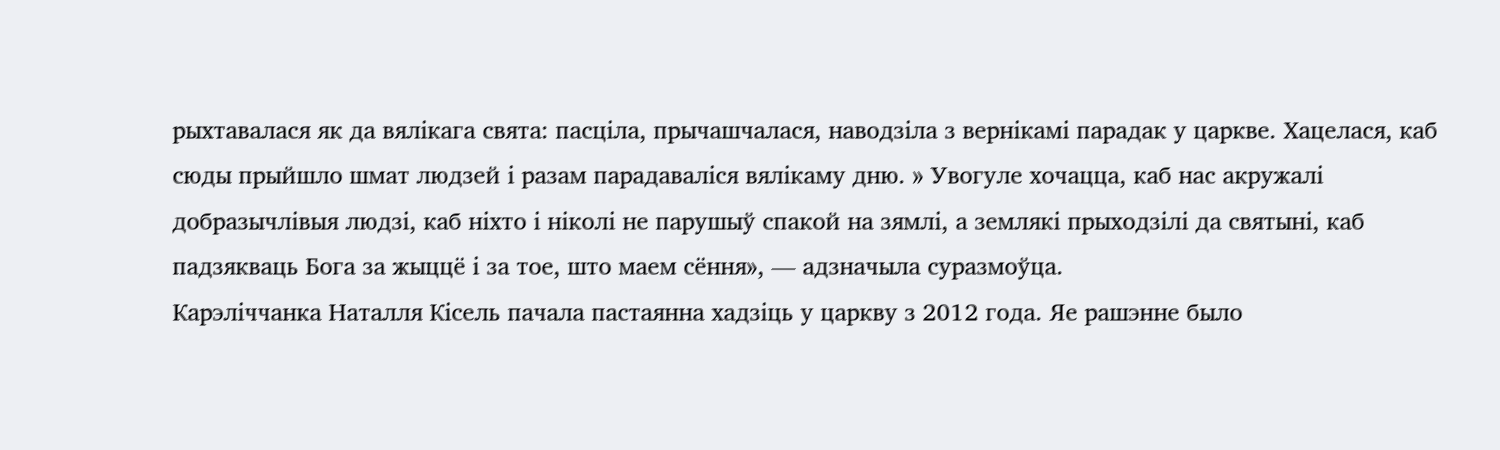рыхтавалася як да вялікага свята: пасціла, прычашчалася, наводзіла з вернікамі парадак у царкве. Хацелася, каб сюды прыйшло шмат людзей і разам парадаваліся вялікаму дню. » Увогуле хочацца, каб нас акружалі добразычлівыя людзі, каб ніхто і ніколі не парушыў спакой на зямлі, а землякі прыходзілі да святыні, каб падзякваць Бога за жыццё і за тое, што маем сёння», — адзначыла суразмоўца.
Карэліччанка Наталля Кісель пачала пастаянна хадзіць у царкву з 2012 года. Яе рашэнне было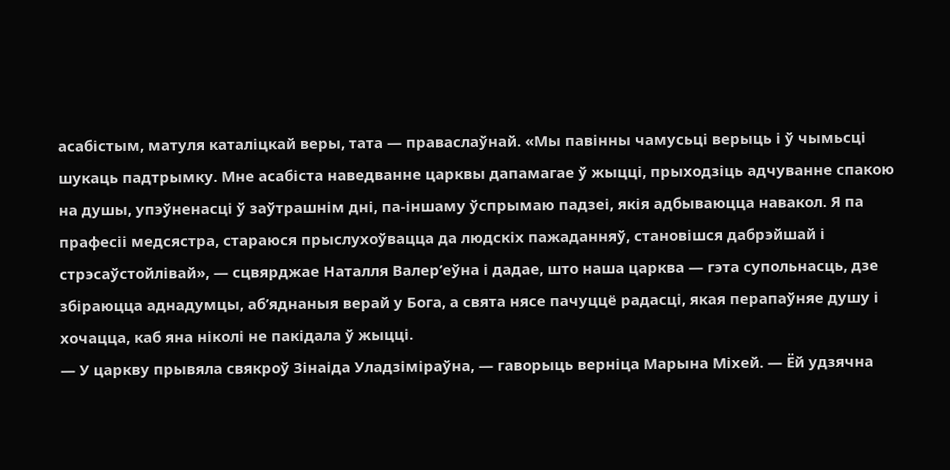асабістым, матуля каталіцкай веры, тата — праваслаўнай. «Мы павінны чамусьці верыць і ў чымьсці шукаць падтрымку. Мне асабіста наведванне царквы дапамагае ў жыцці, прыходзіць адчуванне спакою на душы, упэўненасці ў заўтрашнім дні, па-іншаму ўспрымаю падзеі, якія адбываюцца навакол. Я па прафесіі медсястра, стараюся прыслухоўвацца да людскіх пажаданняў, становішся дабрэйшай і стрэсаўстойлівай», — сцвярджае Наталля Валер’еўна і дадае, што наша царква — гэта супольнасць, дзе збіраюцца аднадумцы, аб’яднаныя верай у Бога, а свята нясе пачуццё радасці, якая перапаўняе душу і хочацца, каб яна ніколі не пакідала ў жыцці.
— У царкву прывяла свякроў Зінаіда Уладзіміраўна, — гаворыць верніца Марына Міхей. — Ёй удзячна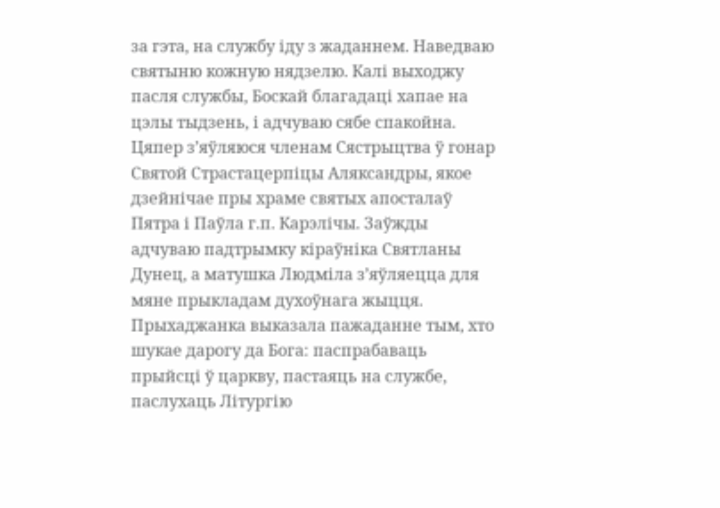за гэта, на службу іду з жаданнем. Наведваю святыню кожную нядзелю. Калі выходжу пасля службы, Боскай благадаці хапае на цэлы тыдзень, і адчуваю сябе спакойна. Цяпер з’яўляюся членам Сястрыцтва ў гонар Святой Страстацерпіцы Аляксандры, якое дзейнічае пры храме святых апосталаў Пятра і Паўла г.п. Карэлічы. Заўжды адчуваю падтрымку кіраўніка Святланы Дунец, а матушка Людміла з’яўляецца для мяне прыкладам духоўнага жыцця.
Прыхаджанка выказала пажаданне тым, хто шукае дарогу да Бога: паспрабаваць прыйсці ў царкву, пастаяць на службе, паслухаць Літургію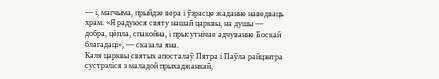— і, магчыма, прыйдзе вера і ўзрасце жаданне наведваць храм. «Я радуюся святу нашай царквы, на душы — добра, цёпла, спакойна, і прысутнічае адчуванне Боскай благадаці», — сказала яна.
Каля царквы святых апосталаў Пятра і Паўла райцэнтра сустрэліся з маладой прыхаджанкай,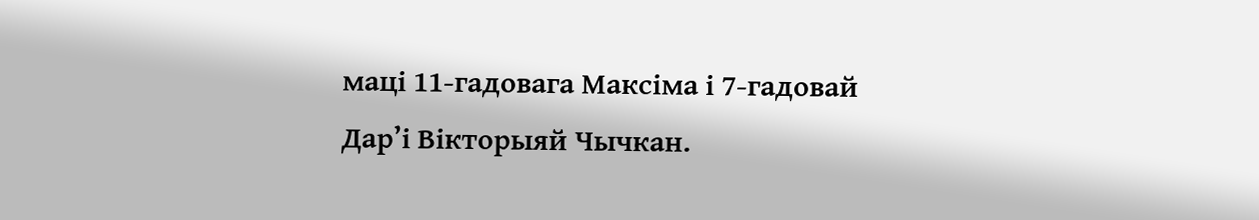маці 11-гадовага Максіма і 7-гадовай Дар’і Вікторыяй Чычкан.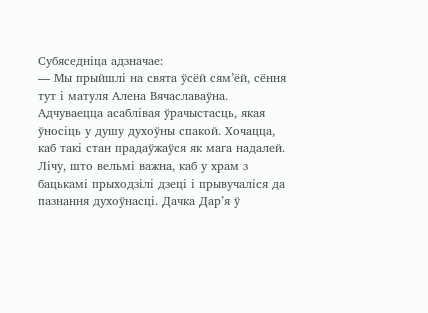Субяседніца адзначае:
— Мы прыйшлі на свята ўсёй сям’ёй, сёння тут і матуля Алена Вячаславаўна. Адчуваецца асаблівая ўрачыстасць, якая ўносіць у душу духоўны спакой. Хочацца, каб такі стан прадаўжаўся як мага надалей. Лічу, што вельмі важна, каб у храм з бацькамі прыходзілі дзеці і прывучаліся да пазнання духоўнасці. Дачка Дар’я ў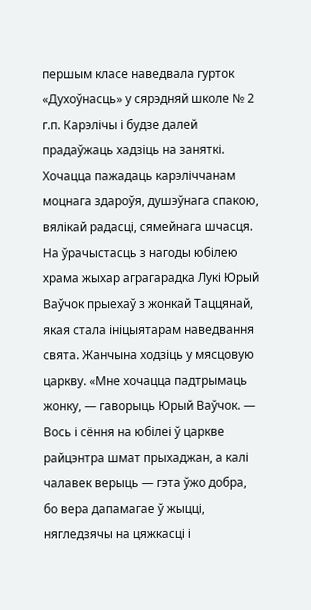першым класе наведвала гурток «Духоўнасць» у сярэдняй школе № 2 г.п. Карэлічы і будзе далей прадаўжаць хадзіць на заняткі. Хочацца пажадаць карэліччанам моцнага здароўя, душэўнага спакою, вялікай радасці, сямейнага шчасця.
На ўрачыстасць з нагоды юбілею храма жыхар аграгарадка Лукі Юрый Ваўчок прыехаў з жонкай Таццянай, якая стала ініцыятарам наведвання свята. Жанчына ходзіць у мясцовую царкву. «Мне хочацца падтрымаць жонку, — гаворыць Юрый Ваўчок. — Вось і сёння на юбілеі ў царкве райцэнтра шмат прыхаджан, а калі чалавек верыць — гэта ўжо добра, бо вера дапамагае ў жыцці, нягледзячы на цяжкасці і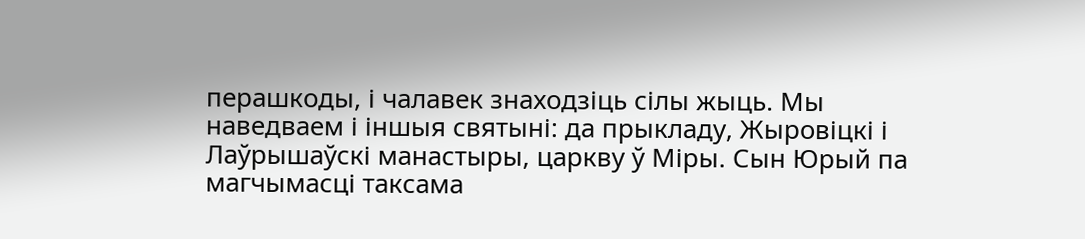перашкоды, і чалавек знаходзіць сілы жыць. Мы наведваем і іншыя святыні: да прыкладу, Жыровіцкі і Лаўрышаўскі манастыры, царкву ў Міры. Сын Юрый па магчымасці таксама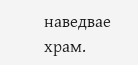наведвае храм.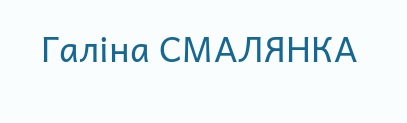Галіна СМАЛЯНКА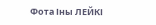Фота Іны ЛЕЙКІ